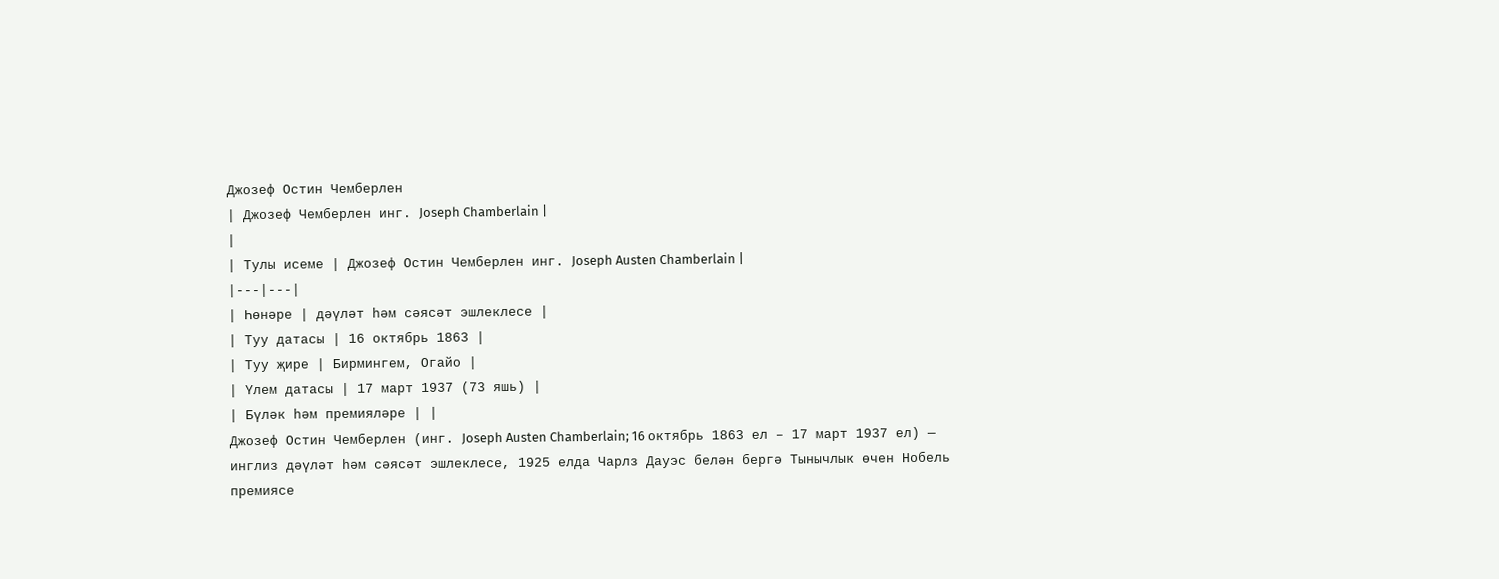Джозеф Остин Чемберлен
| Джозеф Чемберлен инг. Joseph Chamberlain |
|
| Тулы исеме | Джозеф Остин Чемберлен инг. Joseph Austen Chamberlain |
|---|---|
| Һөнәре | дәүләт һәм сәясәт эшлеклесе |
| Туу датасы | 16 октябрь 1863 |
| Туу җире | Бирмингем, Огайо |
| Үлем датасы | 17 март 1937 (73 яшь) |
| Бүләк һәм премияләре | |
Джозеф Остин Чемберлен (инг. Joseph Austen Chamberlain; 16 октябрь 1863 ел – 17 март 1937 ел) — инглиз дәүләт һәм сәясәт эшлеклесе, 1925 елда Чарлз Дауэс белән бергә Тынычлык өчен Нобель премиясе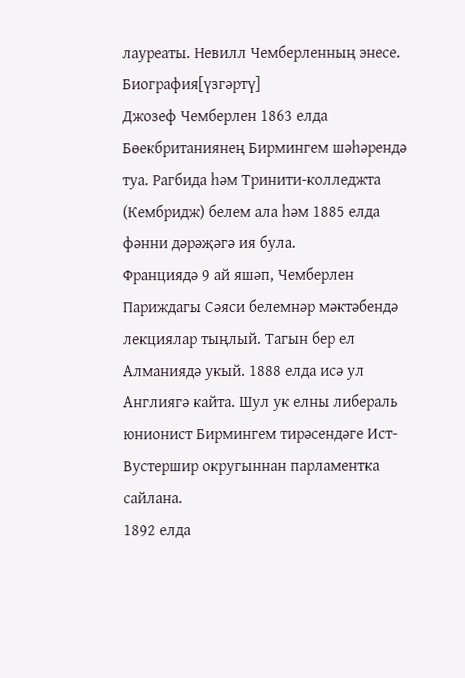лауреаты. Невилл Чемберленның энесе.
Биография[үзгәртү]
Джозеф Чемберлен 1863 елда Бөекбританиянең Бирмингем шәһәрендә туа. Рагбида һәм Тринити-колледжта (Кембридж) белем ала һәм 1885 елда фәнни дәрәҗәгә ия була.
Франциядә 9 ай яшәп, Чемберлен Париждагы Сәяси белемнәр мәктәбендә лекциялар тыңлый. Тагын бер ел Алманиядә укый. 1888 елда исә ул Англиягә кайта. Шул ук елны либераль юнионист Бирмингем тирәсендәге Ист-Вустершир округыннан парламентка сайлана.
1892 елда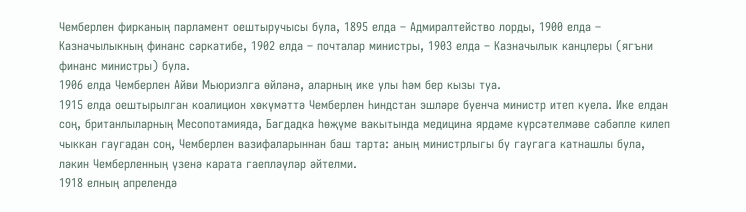Чемберлен фирканың парламент оештыручысы була, 1895 елда – Адмиралтейство лорды, 1900 елда – Казначылыкның финанс сәркатибе, 1902 елда – почталар министры, 1903 елда – Казначылык канцлеры (ягъни финанс министры) була.
1906 елда Чемберлен Айви Мьюриэлга өйләнә, аларның ике улы һәм бер кызы туа.
1915 елда оештырылган коалицион хөкүмәттә Чемберлен Һиндстан эшләре буенча министр итеп куела. Ике елдан соң, британлыларның Месопотамияда, Багдадка һөҗүме вакытында медицина ярдәме күрсәтелмәве сәбәпле килеп чыккан гаугадан соң, Чемберлен вазифаларыннан баш тарта: аның министрлыгы бу гаугага катнашлы була, ләкин Чемберленның үзенә карата гаепләүләр әйтелми.
1918 елның апрелендә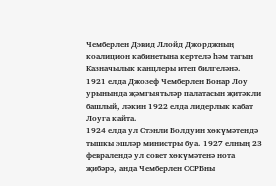Чемберлен Дэвид Ллойд Джорджның коалицион кабинетына кертелә һәм тагын Казначылык канцлеры итеп билгеләнә.
1921 елда Джозеф Чемберлен Бонар Лоу урынында җәмгыятьләр палатасын җитәкли башлый, ләкин 1922 елда лидерлык кабат Лоуга кайта.
1924 елда ул Стэнли Болдуин хөкүмәтендә тышкы эшләр министры буа. 1927 елның 23 февралендә ул совет хөкүмәтенә нота җибәрә, анда Чемберлен ССРБны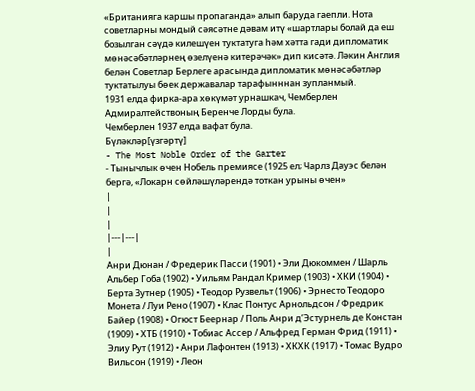«Британияга каршы пропаганда» алып баруда гаепли. Нота советларны мондый сәясәтне дәвам итү «шартлары болай да еш бозылган сәүдә килешүен туктатуга һәм хәтта гади дипломатик мөнәсәбәтләрнең өзелүенә китерәчәк» дип кисәтә. Ләкин Англия белән Советлар Берлеге арасында дипломатик мөнәсәбәтләр туктатылуы бөек державалар тарафынннан зупланмый.
1931 елда фирка-ара хөкүмәт урнашкач, Чемберлен Адмиралтействоның Беренче Лорды була.
Чемберлен 1937 елда вафат була.
Бүләкләр[үзгәртү]
- The Most Noble Order of the Garter
- Тынычлык өчен Нобель премиясе (1925 ел; Чарлз Дауэс белән бергә, «Локарн сөйләшүләрендә тоткан урыны өчен»
|
|
|
|---|---|
|
Анри Дюнан / Фредерик Пасси (1901) • Эли Дюкоммен / Шарль Альбер Гоба (1902) • Уильям Рандал Кример (1903) • ХКИ (1904) • Берта Зутнер (1905) • Теодор Рузвельт (1906) • Эрнесто Теодоро Монета / Луи Рено (1907) • Клас Понтус Арнольдсон / Фредрик Байер (1908) • Огюст Беернар / Поль Анри д’Эстурнель де Констан (1909) • ХТБ (1910) • Тобиас Ассер / Альфред Герман Фрид (1911) • Элиу Рут (1912) • Анри Лафонтен (1913) • ХКХК (1917) • Томас Вудро Вильсон (1919) • Леон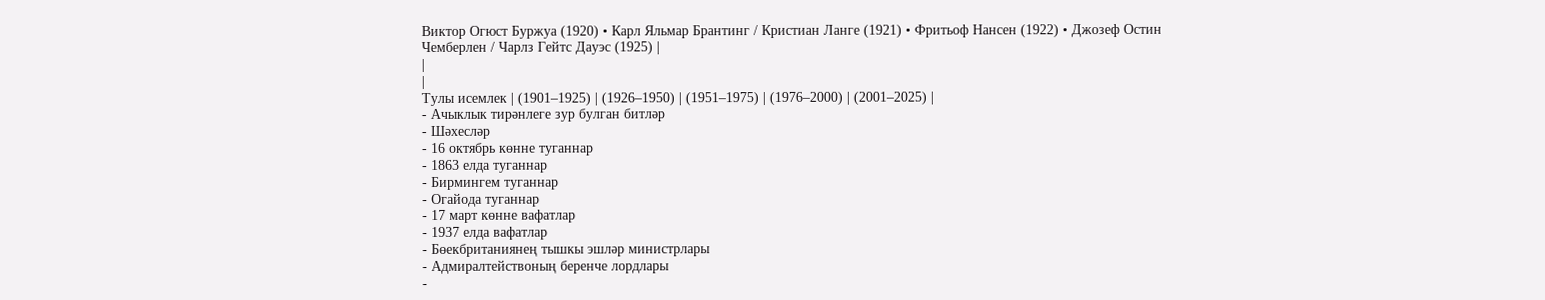Виктор Огюст Буржуа (1920) • Карл Яльмар Брантинг / Кристиан Ланге (1921) • Фритьоф Нансен (1922) • Джозеф Остин Чемберлен / Чарлз Гейтс Дауэс (1925) |
|
|
Тулы исемлек | (1901–1925) | (1926–1950) | (1951–1975) | (1976–2000) | (2001–2025) |
- Ачыклык тирәнлеге зур булган битләр
- Шәхесләр
- 16 октябрь көнне туганнар
- 1863 елда туганнар
- Бирмингем туганнар
- Огайода туганнар
- 17 март көнне вафатлар
- 1937 елда вафатлар
- Бөекбританиянең тышкы эшләр министрлары
- Адмиралтействоның беренче лордлары
-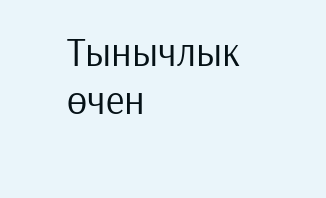Тынычлык өчен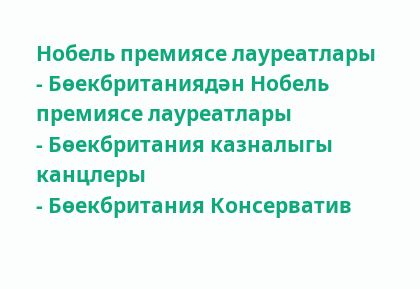Нобель премиясе лауреатлары
- Бөекбританиядән Нобель премиясе лауреатлары
- Бөекбритания казналыгы канцлеры
- Бөекбритания Консерватив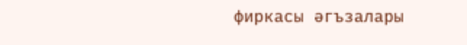фиркасы әгъзалары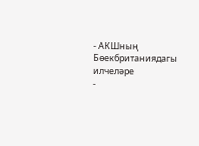- АКШның Бөекбританиядагы илчеләре
-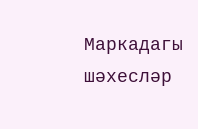Маркадагы шәхесләр